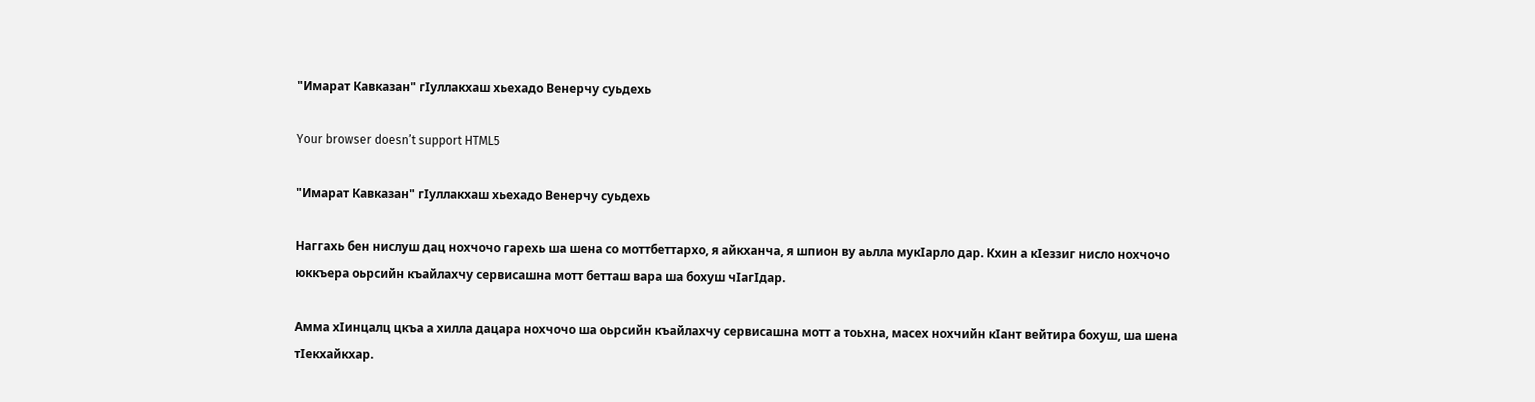"Имарат Кавказан" гIуллакхаш хьехадо Венерчу суьдехь

Your browser doesn’t support HTML5

"Имарат Кавказан" гIуллакхаш хьехадо Венерчу суьдехь

Наггахь бен нислуш дац нохчочо гарехь ша шена со моттбеттархо, я айкханча, я шпион ву аьлла мукIарло дар. Кхин а кIеззиг нисло нохчочо юккъера оьрсийн къайлахчу сервисашна мотт бетташ вара ша бохуш чIагIдар.

Амма хIинцалц цкъа а хилла дацара нохчочо ша оьрсийн къайлахчу сервисашна мотт а тоьхна, масех нохчийн кIант вейтира бохуш, ша шена тIекхайкхар.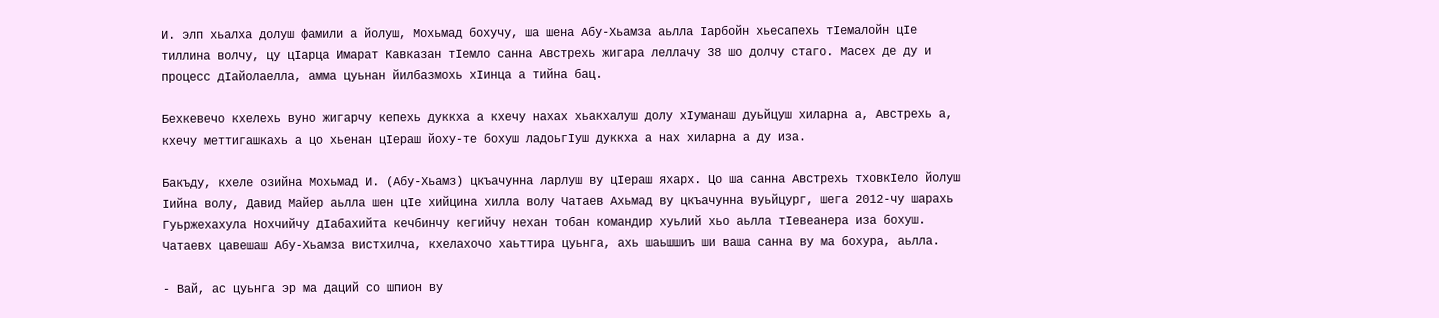И. элп хьалха долуш фамили а йолуш, Мохьмад бохучу, ша шена Абу-Хьамза аьлла Iарбойн хьесапехь тIемалойн цIе тиллина волчу, цу цIарца Имарат Кавказан тIемло санна Австрехь жигара леллачу 38 шо долчу стаго. Масех де ду и процесс дIайолаелла, амма цуьнан йилбазмохь хIинца а тийна бац.

Бехкевечо кхелехь вуно жигарчу кепехь дуккха а кхечу нахах хьакхалуш долу хIуманаш дуьйцуш хиларна а, Австрехь а, кхечу меттигашкахь а цо хьенан цIераш йоху-те бохуш ладоьгIуш дуккха а нах хиларна а ду иза.

Бакъду, кхеле озийна Мохьмад И. (Абу-Хьамз) цкъачунна ларлуш ву цIераш яхарх. Цо ша санна Австрехь тховкIело йолуш Iийна волу, Давид Майер аьлла шен цIе хийцина хилла волу Чатаев Ахьмад ву цкъачунна вуьйцург, шега 2012-чу шарахь Гуьржехахула Нохчийчу дIабахийта кечбинчу кегийчу нехан тобан командир хуьлий хьо аьлла тIевеанера иза бохуш. Чатаевх цавешаш Абу-Хьамза вистхилча, кхелахочо хаьттира цуьнга, ахь шаьшшиъ ши ваша санна ву ма бохура, аьлла.

- Вай, ас цуьнга эр ма даций со шпион ву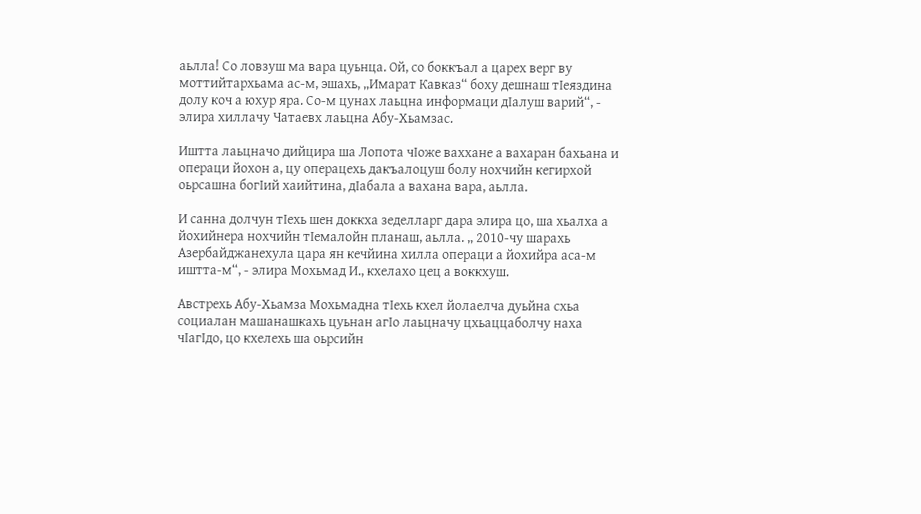аьлла! Со ловзуш ма вара цуьнца. Ой, со боккъал а царех верг ву моттийтархьама ас-м, эшахь, „Имарат Кавказ“ боху дешнаш тIеяздина долу коч а юхур яра. Со-м цунах лаьцна информаци дIалуш варий“, - элира хиллачу Чатаевх лаьцна Абу-Хьамзас.

Иштта лаьцначо дийцира ша Лопота чIоже ваххане а вахаран бахьана и операци йохон а, цу операцехь дакъалоцуш болу нохчийн кегирхой оьрсашна богIий хаийтина, дIабала а вахана вара, аьлла.

И санна долчун тIехь шен доккха зеделларг дара элира цо, ша хьалха а йохийнера нохчийн тIемалойн планаш, аьлла. „ 2010-чу шарахь Азербайджанехула цара ян кечйина хилла операци а йохийра аса-м иштта-м“, - элира Мохьмад И., кхелахо цец а воккхуш.

Австрехь Абу-Хьамза Мохьмадна тIехь кхел йолаелча дуьйна схьа социалан машанашкахь цуьнан агIо лаьцначу цхьаццаболчу наха чIагIдо, цо кхелехь ша оьрсийн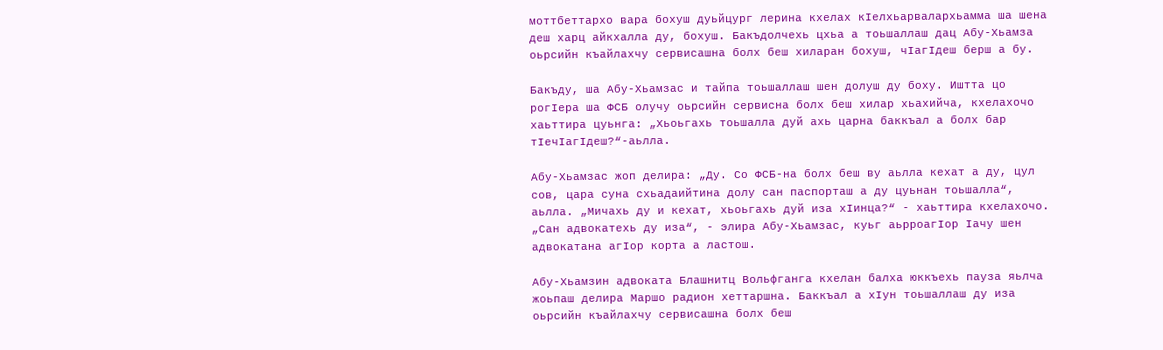моттбеттархо вара бохуш дуьйцург лерина кхелах кIелхьарвалархьамма ша шена деш харц айкхалла ду, бохуш. Бакъдолчехь цхьа а тоьшаллаш дац Абу-Хьамза оьрсийн къайлахчу сервисашна болх беш хиларан бохуш, чIагIдеш берш а бу.

Бакъду, ша Абу-Хьамзас и тайпа тоьшаллаш шен долуш ду боху. Иштта цо рогIера ша ФСБ олучу оьрсийн сервисна болх беш хилар хьахийча, кхелахочо хаьттира цуьнга: „Хьоьгахь тоьшалла дуй ахь царна баккъал а болх бар тIечIагIдеш?“-аьлла.

Абу-Хьамзас жоп делира: „Ду. Со ФСБ-на болх беш ву аьлла кехат а ду, цул сов, цара суна схьадаийтина долу сан паспорташ а ду цуьнан тоьшалла“, аьлла. „Мичахь ду и кехат, хьоьгахь дуй иза хIинца?“ - хаьттира кхелахочо. „Сан адвокатехь ду иза“, - элира Абу-Хьамзас, куьг аьрроагIор Iачу шен адвокатана агIор корта а ластош.

Абу-Хьамзин адвоката Блашнитц Вольфганга кхелан балха юккъехь пауза яьлча жоьпаш делира Маршо радион хеттаршна. Баккъал а хIун тоьшаллаш ду иза оьрсийн къайлахчу сервисашна болх беш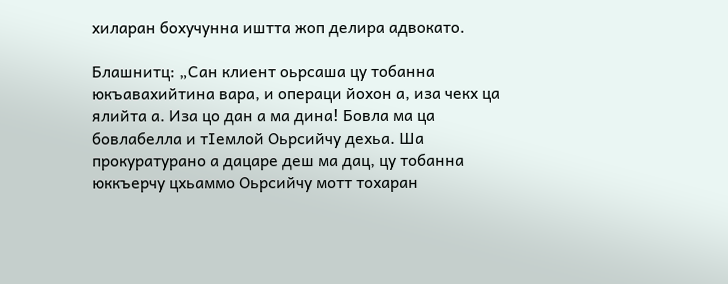хиларан бохучунна иштта жоп делира адвокато.

Блашнитц: „Сан клиент оьрсаша цу тобанна юкъавахийтина вара, и операци йохон а, иза чекх ца ялийта а. Иза цо дан а ма дина! Бовла ма ца бовлабелла и тIемлой Оьрсийчу дехьа. Ша прокуратурано а дацаре деш ма дац, цу тобанна юккъерчу цхьаммо Оьрсийчу мотт тохаран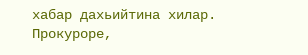хабар дахьийтина хилар. Прокуроре,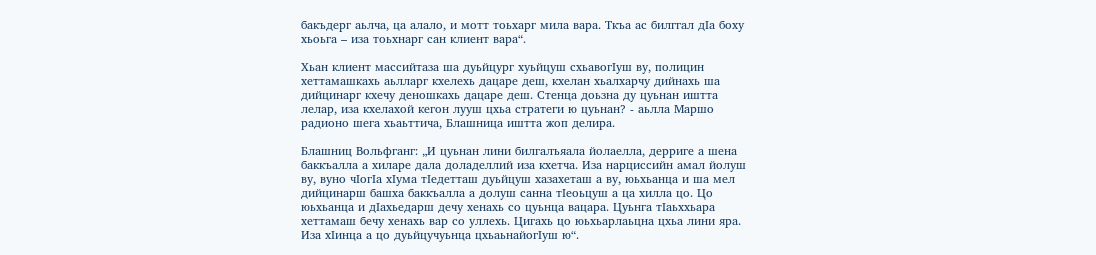бакъдерг аьлча, ца алало, и мотт тоьхарг мила вара. Ткъа ас билггал дIа боху хьоьга – иза тоьхнарг сан клиент вара“.

Хьан клиент массийтаза ша дуьйцург хуьйцуш схьавогIуш ву, полицин хеттамашкахь аьлларг кхелехь дацаре деш, кхелан хьалхарчу дийнахь ша дийцинарг кхечу деношкахь дацаре деш. Стенца доьзна ду цуьнан иштта лелар, иза кхелахой кегон лууш цхьа стратеги ю цуьнан? - аьлла Маршо радионо шега хьаьттича, Блашница иштта жоп делира.

Блашниц Вольфганг: „И цуьнан лини билгалъяала йолаелла, дерриге а шена баккъалла а хиларе дала доладеллий иза кхетча. Иза нарциссийн амал йолуш ву, вуно чIогIа хIума тIедетташ дуьйцуш хазахеташ а ву, юьхьанца и ша мел дийцинарш башха баккъалла а долуш санна тIеоьцуш а ца хилла цо. Цо юьхьанца и дIахьедарш дечу хенахь со цуьнца вацара. Цуьнга тIаьххьара хеттамаш бечу хенахь вар со уллехь. Цигахь цо юьхьарлаьцна цхьа лини яра. Иза хIинца а цо дуьйцучуьнца цхьаьнайогIуш ю“.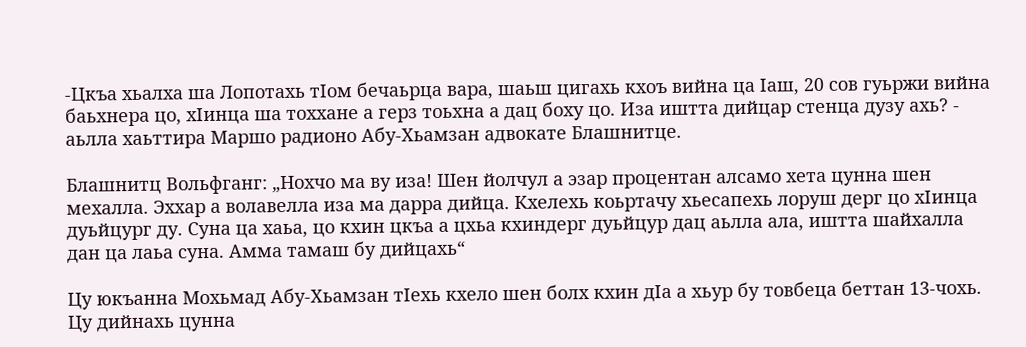-Цкъа хьалха ша Лопотахь тIом бечаьрца вара, шаьш цигахь кхоъ вийна ца Iаш, 20 сов гуьржи вийна баьхнера цо, хIинца ша тоххане а герз тоьхна а дац боху цо. Иза иштта дийцар стенца дузу ахь? - аьлла хаьттира Маршо радионо Абу-Хьамзан адвокате Блашнитце.

Блашнитц Вольфганг: „Нохчо ма ву иза! Шен йолчул а эзар процентан алсамо хета цунна шен мехалла. Эххар а волавелла иза ма дарра дийца. Кхелехь коьртачу хьесапехь лоруш дерг цо хIинца дуьйцург ду. Суна ца хаьа, цо кхин цкъа а цхьа кхиндерг дуьйцур дац аьлла ала, иштта шайхалла дан ца лаьа суна. Амма тамаш бу дийцахь“

Цу юкъанна Мохьмад Абу-Хьамзан тIехь кхело шен болх кхин дIа а хьур бу товбеца беттан 13-чохь. Цу дийнахь цунна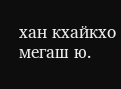хан кхайкхо мегаш ю.